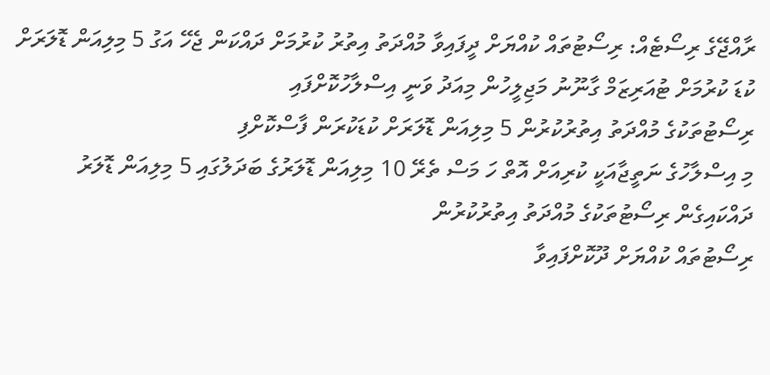ރާއްޖޭގެ ރިސޯޓެއް: ރިސޯޓުތައް ކުއްޔަށް ދީފައިވާ މުއްދަތު އިތުރު ކުރުމަށް ދައްކަން ޖެހޭ އަގު 5 މިލިއަން ޑޮލަރަށް ކުޑަ ކުރުމަށް ޓުއަރިޒަމް ގާނޫނު މަޖިލީހުން މިއަދު ވަނީ އިސްލާހުކޮށްފައި
ރިސޯޓުތަކުގެ މުއްދަތު އިތުރުކުރުން 5 މިލިއަން ޑޮލަރަށް ކުޑަކުރަން ފާސްކޮށްފި
މި އިސްލާހުގެ ނަތީޖާއަކީ ކުރިއަށް އޮތް ހަ މަސް ތެރޭ 10 މިލިއަން ޑޮލަރުގެ ބަދަލުގައި 5 މިލިއަން ޑޮލަރު ދައްކައިގެން ރިސޯޓުތަކުގެ މުއްދަތު އިތުރުކުރުން
ރިސޯޓުތައް ކުއްޔަށް ދޫކޮށްފައިވާ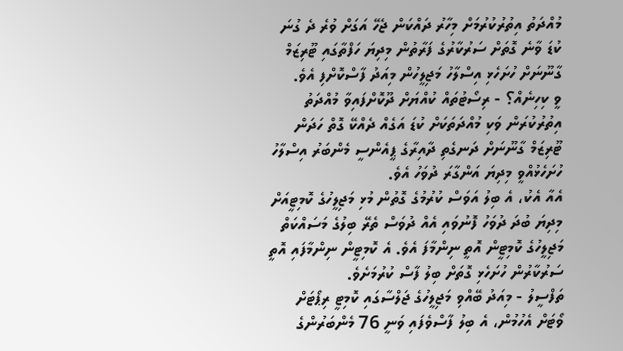މުއްދަތު އިތުރުކުރުމަށް މިހާރު ދައްކަން ޖެހޭ އަގަށް ވުރެ ދެ ގުނަ ކުޑަ ވާނެ ގޮތަށް ސަރުކާރުގެ ފަރާތުން މިދިޔަ ހަފްތާގައި ޓޫރިޒަމް ގާނޫނަށް ހުށަހެޅި އިސްލާހު މަޖިލީހުން މިއަދު ފާސްކޮށްފި އެވެ.
ވީ ކިހިނެއް؟ - ރިސޯޓުތައް ކުއްޔަށް ދޫކޮށްފައިވާ މުއްދަތު އިތުރުކުރަން ވަކި މުއްދަތަކަށް ކުޑަ އަގެއް ދެއްކޭ ގޮތް ހަދަން ޓޫރިޒަމް ގާނޫނަށް ދަނގެތި ދާއިރާގެ ޕީއެންސީ މެންބަރު އިސްލާހު ހުށަހެޅުއްވީ މިދިޔަ އަންގާރަ ދުވަހު އެވެ.
އެއާ އެކު، އެ ބިލު އަވަސް ކުރުމުގެ ގޮތުން މުޅި މަޖިލީހުގެ ކޮމިޓީއަށް މިދިޔަ ބުދަ ދުވަހު ފޮނުވައި އެއް ދުވަސް ތެރޭ ބިލުގެ މަސައްކަތް މަޖިލީހުގެ ކޮމިޓީން އޮތީ ނިންމާފަ އެވެ. އެ ކޮމިޓީން ނިންމާފައި އޮތީ ސަރުކާރުން ހުށަހެޅި ގޮތަށް ބިލު ފާސް ކުރުމަށެވެ.
ތަފްސީލު - މިއަދު ބޭއްވި މަޖިލީހުގެ ޖަލްސާގައި ކޮމިޓީ ރިޕޯޓަށް ވޯޓަށް އެހުމުން، އެ ބިލު ފާސްވެފައި ވަނީ 76 މެންބަރުންގެ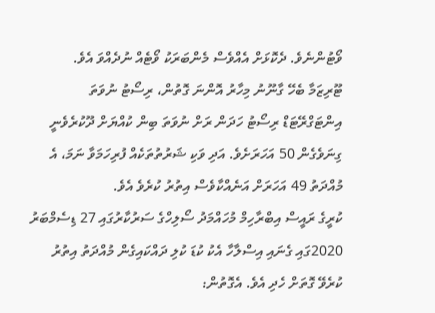ވޯޓުންނެވެ. ދެކޮޅަށް އެއްވެސް މެންބަރަކު ވޯޓެއް ނުދެއްވަ އެވެ.
ޓޫރިޒަމާ ބެހޭ ގާނޫނު މިހާރު އޮންނަ ގޮތުން، ރިސޯޓު ނުވަތަ އިންޓަގްރޭޓަޑް ރިސޯޓު ހަދަން ރަށް ނުވަތަ ބިން ކުއްޔަށް ދޫކުރެވެނީ ގިނަވެގެން 50 އަހަރަށެވެ. އަދި ވަކި ޝަރުތުތަކެއް ފުރިހަމަވާ ނަމަ، އެ މުއްދަތު 49 އަހަރަށް އަނެއްކާވެސް އިތުރު ކުރެވެ އެވެ.
ކުރީގެ ރައީސް އިބްރާހިމް މުހައްމަދު ސޯލިހްގެ ސަރުކާރުގައި 27 ޑިސެމްބަރު 2020ގައި ގެނައި އިސްލާހާ އެކު ކުޑަ ކުލި ދައްކައިގެން މުއްދަތު އިތުރު ކުރެވޭ ގޮތަށް ހެދި އެވެ. އެގޮތުން: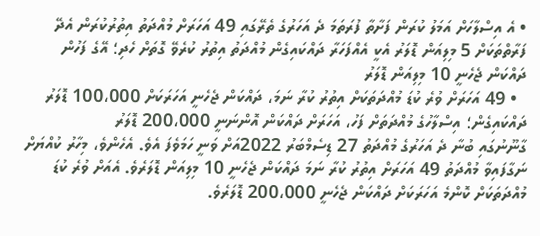• އެ އިސްލާހަށް އަމަލު ކުރަން ފަށާތާ ފުރަތަމަ ދެ އަހަރުގެ ތެރޭގައި 49 އަހަރަށް މުއްދަތު އިތުރުކުރަން އެދޭ ފަރާތްތަކަށް 5 މިލިއަން ޑޮލަރު އެކީ އެއްފަހަރާ ދައްކައިގެން މުއްދަތު އިތުރު ކުރެވޭ ގޮތަށް ހެދި؛ އޭގެ ފަހުން ދައްކަން ޖެހެނީ 10 މިލިއަން ޑޮލަރު
  • 49 އަހަރަށް ވުރެ ކުޑަ މުއްދަތަކަށް އިތުރު ކުރާ ނަމަ، ދައްކަން ޖެހެނީ އަހަރަކަށް 100،000 ޑޮލަރު ދައްކައިގެން؛ އިސްލާހުގެ މުއްދަތަށް ފަހު، އަހަރަށް ދައްކަން އޮންނަނީ 200،000 ޑޮލަރު
ގާނޫނުގައި ބުނާ ދެ އަހަރުގެ މުއްދަތު 27 ޑިސެމްބަރު 2022އަށް ވަނީ ހަމަވެފަ އެވެ. އެހެންވެ، މިހާރު ކުއްޔަށް ނަގާފައިވާ މުއްދަތު 49 އަހަރަށް އިތުރު ކުރާ ނަމަ ދައްކަން ޖެހެނީ 10 މިލިއަން ޑޮލަރެވެ. އެއަށް ވުރެ ކުޑަ މުއްދަތަކަށް ކޮންމެ އަހަރަކަށް ދައްކަން ޖެހެނީ 200،000 ޑޮލަރެވެ.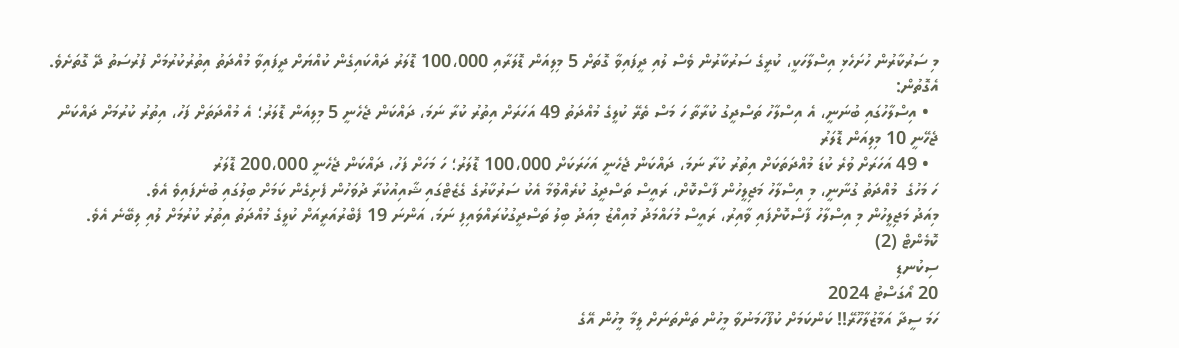މި ސަރުކާރުން ހުށަހެޅި އިސްލާހަކީ، ކުރީގެ ސަރުކާރުން ވެސް ލުއި ދީފައިވާ ގޮތަށް 5 މިލިއަން ޑޮލަރާއި 100،000 ޑޮލަރު ދައްކައިގެން ކުއްޔަށް ދީފައިވާ މުއްދަތު އިތުރުކުރުމަށް ފުރުސަތު ދޭ ގޮތަށެވެ. އެގޮތުން:
  • އިސްލާހުގައި ބުނަނީ، އެ އިސްލާހު ތަސްދީގު ކުރާތާ ހަ މަސް ތެރޭ ކުލީގެ މުއްދަތު 49 އަހަރަށް އިތުރު ކުރާ ނަމަ، ދައްކަން ޖެހެނީ 5 މިލިއަން ޑޮލަރު؛ އެ މުއްދަތަށް ފަހު، އިތުރު ކުރުމަށް ދައްކަން ޖެހޭނީ 10 މިލިއަން ޑޮލަރު
  • 49 އަހަރަށް ވުރެ ކުޑަ މުއްދަތަކަށް އިތުރު ކުރާ ނަމަ، ދައްކަން ޖެހެނީ އަހަރަކަށް 100،000 ޑޮލަރު؛ ހަ މަހަށް ފަހު، ދައްކަން ޖެހެނީ 200،000 ޑޮލަރު
ހަ މަހުގެ  މުއްދަތު ގުނާނީ، މި އިސްލާހު މަޖިލީހުން ފާސްކޮށް، ރައީސް ތަސްދީގު ކުރެއްވުމާ އެކު ސަރުކާރުގެ ގެޒެޓްގައި ޝާއިއުކުރާ ދުވަހުން ފެށިގެން ކަމަށް ބިލުގައި ބުނެފައިވެ އެވެ.
މިއަދު މަޖިލީހުން މި އިސްލާހު ފާސްކޮށްފައި ވާއިރު، ރައީސް މުހައްމަދު މުއިއްޒު މިއަދު ބިލު ތަސްދީގުކުރައްވައިފި ނަމަ، އަންނަ 19 ފެބްރުއަރީއަށް ކުލީގެ މުއްދަތު އިތުރު ކުރުމަށް ލުއި ލިބޭނެ އެވެ.
ކޮމެންޓް (2)
ސިކުނޑި
20 އޯގަސްޓު 2024
ހަމަ ސީދާ އަމާޒުލާހޫރޭ!! ކަންކަމަށް ކުފޫހަމަނުވާ މީހުން ތަންތަނަށް ލީމާ މީހުން އޭގެ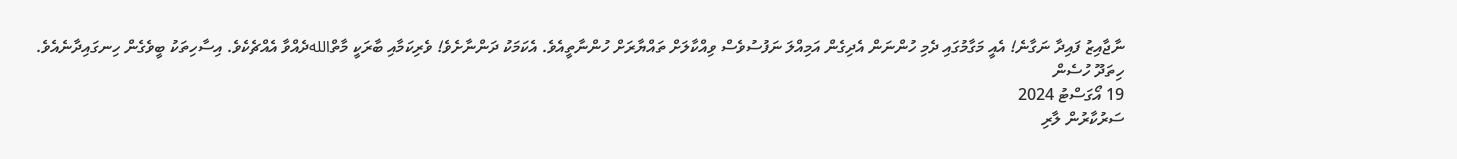ނާޖާއިޒު ފައިދާ ނަގާނެ! އެއީ މަގާމުގައި ދެމި ހުންނަން އެދިގެން އަމިއްލަ ނަފުސުވެސް ވިއްކާލަށް ތައްޔާރަށް ހުންނާތީއެވެ. އެކަމަކު ދަންނާށެވެ! ވެރިކަމާއި ބާރަކީ މާތްاللهދެއްވާ އެއްޗެކެވެ. އިސާހިތަކު ބީވެގެން ހިނގައިދާނެއެވެ.
ހިތަދޫ ހުސެން
19 އޯގަސްޓު 2024
ސަރުކާރުން ލާރި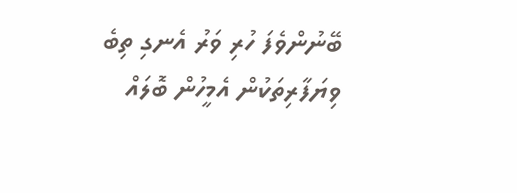ބޭނުންވެފަ ހުރި ވަރު އެނގި ތިބެ ވިޔަފާރިތަކުން އެމީހުން ބޮލައް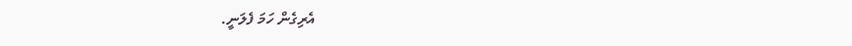އެރިގެން ހަމަ ފެލަނީ.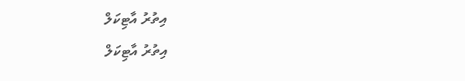އިތުރު އާޓިކަލް
އިތުރު އާޓިކަލް